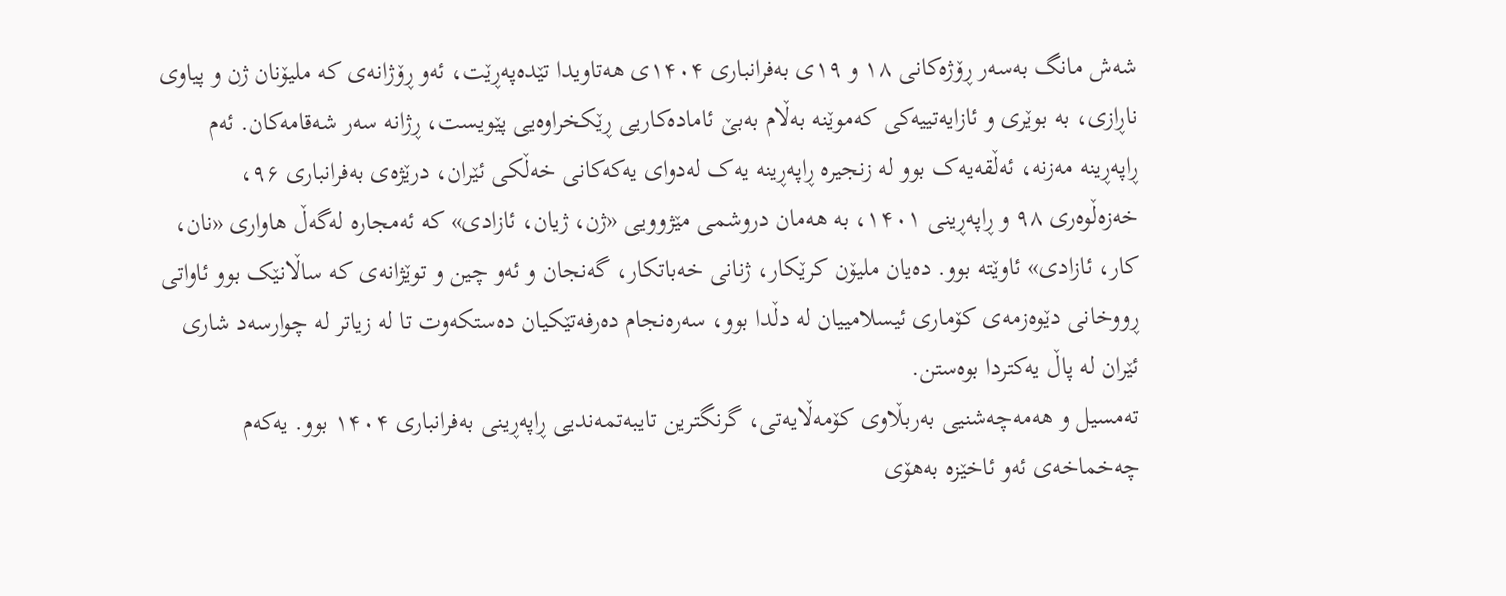شەش مانگ بەسەر ڕۆژەکانی ۱۸ و ۱۹ی بەفرانباری ۱۴۰۴ی هەتاویدا تێدەپەڕێت، ئەو ڕۆژانەی کە ملیۆنان ژن و پیاوی ناڕازی، بە بوێری و ئازایەتییەکی کەموێنە بەڵام بەبێ ئامادەکاریی ڕێکخراوەیی پێویست، ڕژانە سەر شەقامەکان. ئەم ڕاپەڕینە مەزنە، ئەڵقەیەک بوو لە زنجیرە ڕاپەڕینە یەک لەدوای یەکەکانی خەڵکی ئێران، درێژەی بەفرانباری ۹۶، خەزەڵوەری ۹۸ و ڕاپەڕینی ۱۴۰۱، بە هەمان دروشمی مێژوویی «ژن، ژیان، ئازادی» کە ئەمجارە لەگەڵ هاواری «نان، کار، ئازادی» ئاوێتە بوو. دەیان ملیۆن کرێکار، ژنانی خەباتکار، گەنجان و ئەو چین و توێژانەی کە ساڵانێک بوو ئاواتی ڕووخانی دێوەزمەی کۆماری ئیسلامییان لە دڵدا بوو، سەرەنجام دەرفەتێکیان دەستکەوت تا لە زیاتر لە چوارسەد شاری ئێران لە پاڵ یەکتردا بوەستن.
تەمسیل و هەمەچەشنیی بەربڵاوی کۆمەڵایەتی، گرنگترین تایبەتمەندیی ڕاپەڕینی بەفرانباری ۱۴۰۴ بوو. یەکەم چەخماخەی ئەو ئاخێزە بەهۆی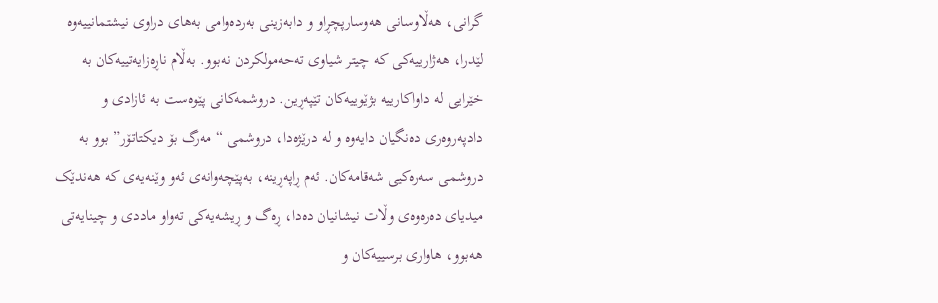گرانی، هەڵاوسانی هەوسارپچڕاو و دابەزینی بەردەوامی بەهای دراوی نیشتمانییەوە لێدرا، هەژارییەکی کە چیتر شیاوی تەحەمولکردن نەبوو. بەڵام ناڕەزایەتییەکان بە خێرایی لە داواکارییە بژێوییەکان تێپەڕین. دروشمەکانی پێوەست بە ئازادی و دادپەروەری دەنگیان دایەوە و لە درێژەدا، دروشمی “مەرگ بۆ دیکتاتۆر” بوو بە دروشمی سەرەکیی شەقامەکان. ئەم ڕاپەڕینە، بەپێچەوانەی ئەو وێنەیەی کە هەندێک میدیای دەرەوەی وڵات نیشانیان دەدا، ڕەگ و ڕیشەیەکی تەواو ماددی و چینایەتی هەبوو، هاواری برسییەکان و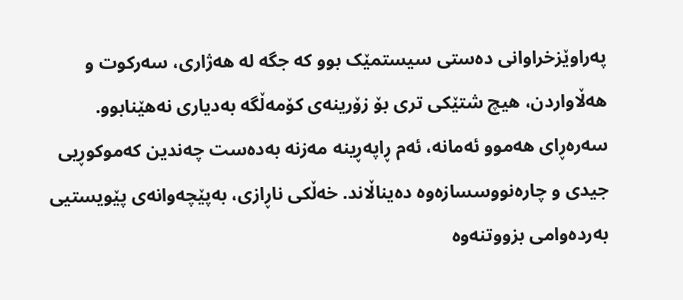پەراوێزخراوانی دەستی سیستمێک بوو کە جگە لە هەژاری، سەرکوت و هەڵاواردن، هیچ شتێکی تری بۆ زۆرینەی کۆمەڵگە بەدیاری نەهێنابوو.
سەرەڕای هەموو ئەمانە، ئەم ڕاپەڕینە مەزنە بەدەست چەندین کەموکوڕیی جیدی و چارەنووسسازەوە دەیناڵاند. خەڵکی ناڕازی، بەپێچەوانەی پێویستیی بەردەوامی بزووتنەوە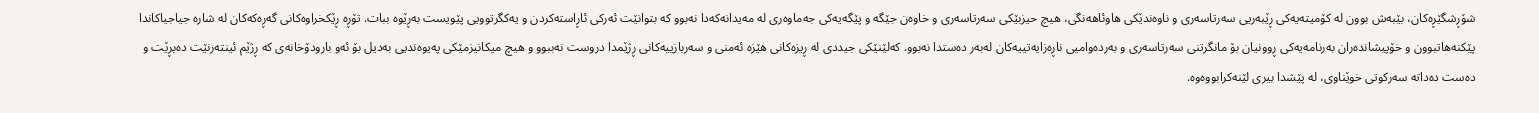شۆڕشگێڕەکان، بێبەش بوون لە کۆمیتەیەکی ڕێبەریی سەرتاسەری و ناوەندێکی هاوئاهەنگی، هیچ حیزبێکی سەرتاسەری و خاوەن جێگە و پێگەیەکی جەماوەری لە مەیدانەکەدا نەبوو کە بتوانێت ئەرکی ئاڕاستەکردن و یەکگرتوویی پێویست بەڕێوە ببات. تۆڕە ڕێکخراوەکانی گەڕەکەکان لە شارە جیاجیاکاندا پێکنەهاتبوون و خۆپیشاندەران بەرنامەیەکی ڕوونیان بۆ مانگرتنی سەرتاسەری و بەردەوامیی ناڕەزایەتییەکان لەبەر دەستدا نەبوو. کەلێنێکی جیددی لە ڕیزەکانی هێزە ئەمنی و سەربازییەکانی ڕژێمدا دروست نەببوو و هیچ میکانیزمێکی پەیوەندیی بەدیل بۆ ئەو بارودۆخانەی کە ڕژێم ئینتەرنێت دەبڕێت و دەست دەداتە سەرکوتی خوێناوی، لە پێشدا بیری لێنەکرابووەوە.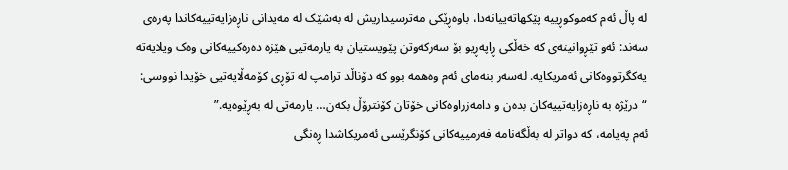لە پاڵ ئەم کەموکوڕییە پێکهاتەییانەدا، باوەڕێکی مەترسیداریش لە بەشێک لە مەیدانی ناڕەزایەتییەکاندا پەرەی سەند: ئەو تێڕوانینەی کە خەڵکی ڕاپەڕیو بۆ سەرکەوتن پێویستیان بە یارمەتیی هێزە دەرەکییەکانی وەک ویلایەتە یەکگرتووەکانی ئەمریکایە. لەسەر بنەمای ئەم وەهمە بوو کە دۆناڵد ترامپ لە تۆڕی کۆمەڵایەتیی خۆیدا نووسی:
“درێژە بە ناڕەزایەتییەکان بدەن و دامەزراوەکانی خۆتان کۆنترۆڵ بکەن… یارمەتی لە بەڕێوەیە.”
ئەم پەیامە، کە دواتر لە بەڵگەنامە فەرمییەکانی کۆنگرێسی ئەمریکاشدا ڕەنگی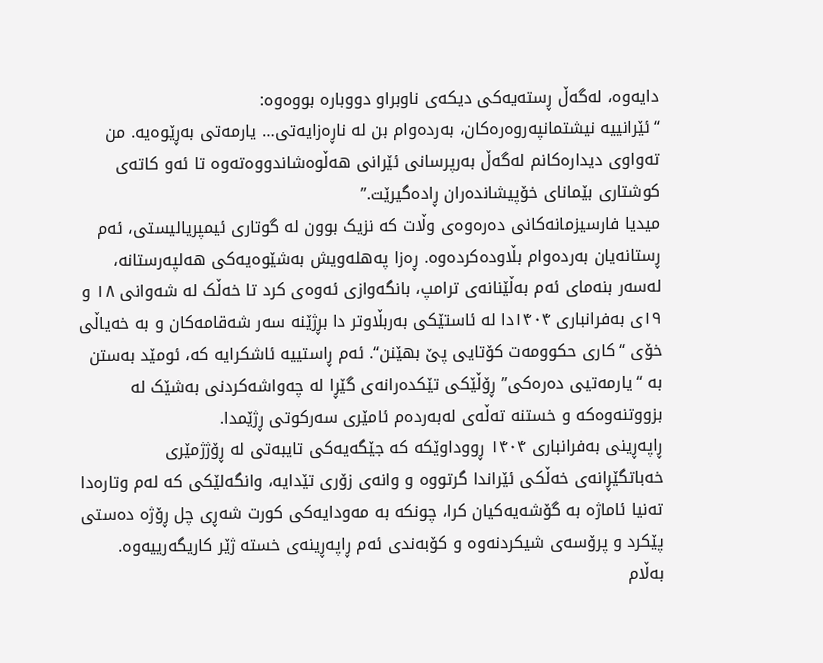دایەوە، لەگەڵ ڕستەیەکی دیکەی ناوبراو دووبارە بووەوە:
“ئێرانییە نیشتمانپەروەرەکان، بەردەوام بن لە ناڕەزایەتی… یارمەتی بەڕێوەیە. من تەواوی دیدارەکانم لەگەڵ بەرپرسانی ئێرانی هەڵوەشاندووەتەوە تا ئەو کاتەی کوشتاری بێمانای خۆپیشاندەران ڕادەگیرێت.”
میدیا فارسیزمانەکانی دەرەوەی وڵات کە نزیک بوون لە گوتاری ئیمپریالیستی، ئەم ڕستانەیان بەردەوام بڵاودەکردەوە. ڕەزا پەهلەویش بەشێوەیەکی هەلپەرستانە، لەسەر بنەمای ئەم بەڵێنانەی ترامپ، بانگەوازی ئەوەی کرد تا خەڵک لە شەوانی ۱۸ و ۱۹ی بەفرانباری ۱۴۰۴دا لە ئاستێکی بەربڵاوتر دا بڕژێنە سەر شەقامەکان و بە خەیاڵی خۆی “کاری حکوومەت کۆتایی پێ بهێنن“. ئەم ڕاستییە ئاشکرایە کە، ئومێد بەستن بە “یارمەتیی دەرەکی” ڕۆڵێکی تێکدەرانەی گێڕا لە چەواشەکردنی بەشێک لە بزووتنەوەکە و خستنە تەڵەی لەبەردەم ئامێری سەرکوتی ڕژێمدا.
ڕاپەڕینی بەفرانباری ۱۴۰۴ ڕووداوێکە کە جێگەیەکی تایبەتی لە ڕۆژژمێری خەباتگێڕانەی خەڵکی ئێراندا گرتووە و وانەی زۆری تێدایە، وانگەلێکی کە لەم وتارەدا تەنیا ئاماژە بە گۆشەیەکیان کرا، چونکە بە مەودایەکی کورت شەڕی چل ڕۆژە دەستی پێکرد و پرۆسەی شیکردنەوە و کۆبەندی ئەم ڕاپەڕینەی خستە ژێر کاریگەرییەوە. بەڵام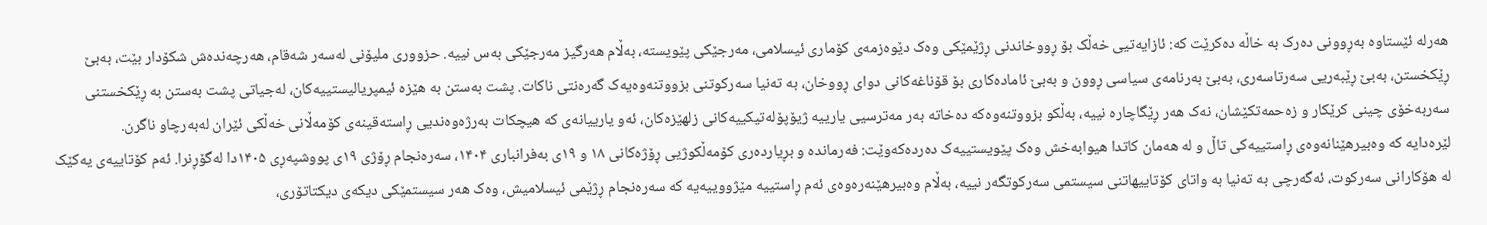هەرلە ئێستاوە بەڕوونی دەرک بە خاڵە دەکرێت کە: ئازایەتیی خەڵک بۆ ڕووخاندنی ڕژێمێکی وەک دێوەزمەی کۆماری ئیسلامی، مەرجێکی پێویستە، بەڵام هەرگیز مەرجێکی بەس نییە. حزووری ملیۆنی لەسەر شەقام، هەرچەندەش شکۆدار بێت، بەبێ ڕێکخستن، بەبێ ڕێبەریی سەرتاسەری، بەبێ بەرنامەی سیاسی ڕوون و بەبێ ئامادەکاری بۆ قۆناغەکانی دوای ڕووخان، بە تەنیا سەرکوتنی بزووتنەوەیەک گەرەنتی ناکات. پشت بەستن بە هێزە ئیمپریالیستییەکان، لەجیاتی پشت بەستن بە ڕێکخستنی سەربەخۆی چینی کرێکار و زەحمەتکێشان، نەک هەر ڕێگاچارە نییە، بەڵکو بزووتنەوەکە دەخاتە بەر مەترسیی یارییە ژیۆپۆلەتیکییەکانی زلهێزەکان، ئەو یارییانەی کە هیچکات بەرژەوەندیی ڕاستەقینەی کۆمەڵانی خەڵکی ئێران لەبەرچاو ناگرن.
لێرەدایە کە وەبیرهێنانەوەی ڕاستییەکی تاڵ و لە هەمان کاتدا هیوابەخش وەک پێویستییەک دەردەکەوێت: فەرماندە و بڕیاردەری کۆمەڵکوژیی ڕۆژەکانی ۱۸ و ۱۹ی بەفرانباری ۱۴۰۴، سەرەنجام ڕۆژی ۱۹ی پووشپەڕی ۱۴۰۵دا لەگۆڕنرا. ئەم کۆتاییەی یەکێک لە هۆکارانی سەرکوت، ئەگەرچی بە تەنیا بە واتای کۆتاییهاتنی سیستمی سەرکوتگەر نییە، بەڵام وەبیرهێنەرەوەی ئەم ڕاستییە مێژووییەیە کە سەرەنجام ڕژێمی ئیسلامیش، وەک هەر سیستمێکی دیکەی دیکتاتۆری،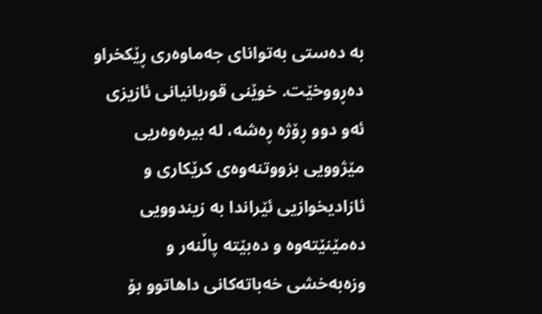بە دەستی بەتوانای جەماوەری ڕێکخراو دەڕووخێت. خوێنی قوربانیانی ئازیزی ئەو دوو ڕۆژە ڕەشە، لە بیرەوەریی مێژوویی بزووتنەوەی کرێکاری و ئازادیخوازیی ئێراندا بە زیندوویی دەمێنێتەوە و دەبێتە پاڵنەر و وزەبەخشی خەباتەکانی داهاتوو بۆ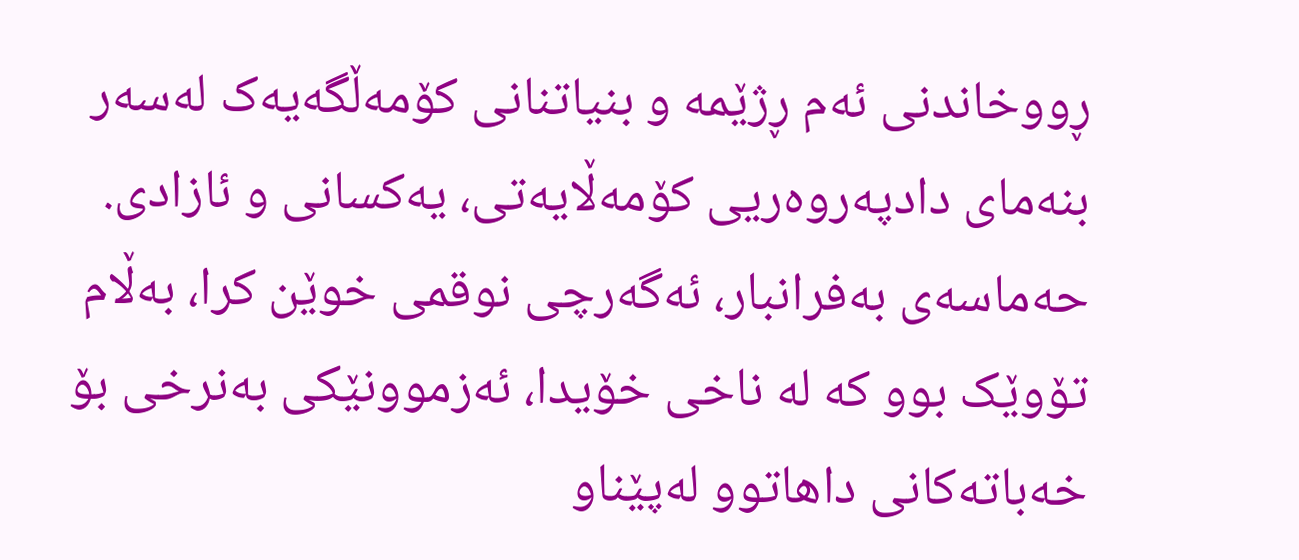ڕووخاندنی ئەم ڕژێمە و بنیاتنانی کۆمەڵگەیەک لەسەر بنەمای دادپەروەریی کۆمەڵایەتی، یەکسانی و ئازادی. حەماسەی بەفرانبار، ئەگەرچی نوقمی خوێن کرا، بەڵام تۆوێک بوو کە لە ناخی خۆیدا، ئەزموونێکی بەنرخی بۆ خەباتەکانی داهاتوو لەپێناو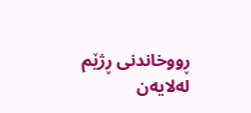ڕووخاندنی ڕژێم لەلایەن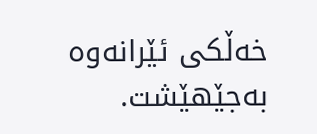خەڵکی ئێرانەوە بەجێهێشت.